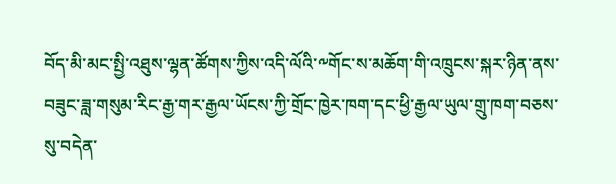བོད་མི་མང་སྤྱི་འཐུས་ལྷན་ཚོགས་ཀྱིས་འདི་ལོའི་༸གོང་ས་མཆོག་གི་འཁྲུངས་སྐར་ཉིན་ནས་བཟུང་ཟླ་གསུམ་རིང་རྒྱ་གར་རྒྱལ་ཡོངས་ཀྱི་གྲོང་ཁྱེར་ཁག་དང་ཕྱི་རྒྱལ་ཡུལ་གྲུ་ཁག་བཅས་སུ་བདེན་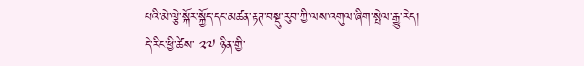པའི་མེ་ལྕེ་སྐོར་སྐྱོད་དང་མཚན་རྟཊ་བསྡུ་རུབ་ཀྱི་ལས་འགུལ་ཞིག་སྤེལ་རྒྱུ་རེད།
དེ་རིང་ཕྱི་ཚེས་ ༢༧ ཉིན་གྱི་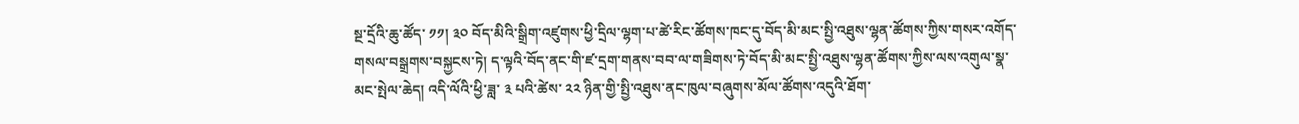སྔ་དྲོའི་ཆུ་ཚོད་ ༡༡། ༣༠ བོད་མིའི་སྒྲིག་འཛུགས་ཕྱི་དྲིལ་ལྷག་པ་ཚེ་རིང་ཚོགས་ཁང་དུ་བོད་མི་མང་སྤྱི་འཐུས་ལྷན་ཚོགས་ཀྱིས་གསར་འགོད་གསལ་བསྒྲགས་བསྐྱངས་ཏེ། ད་ལྟའི་བོད་ནང་གི་ཛ་དྲག་གནས་བབ་ལ་གཟིགས་ཏེ་བོད་མི་མང་སྤྱི་འཐུས་ལྷན་ཚོགས་ཀྱིས་ལས་འགུལ་སྣ་མང་སྤེལ་ཆེད། འདི་ལོའི་ཕྱི་ཟླ་ ༣ པའི་ཚེས་ ༢༢ ཉིན་གྱི་སྤྱི་འཐུས་ནང་ཁུལ་བཞུགས་མོལ་ཚོགས་འདུའི་ཐོག་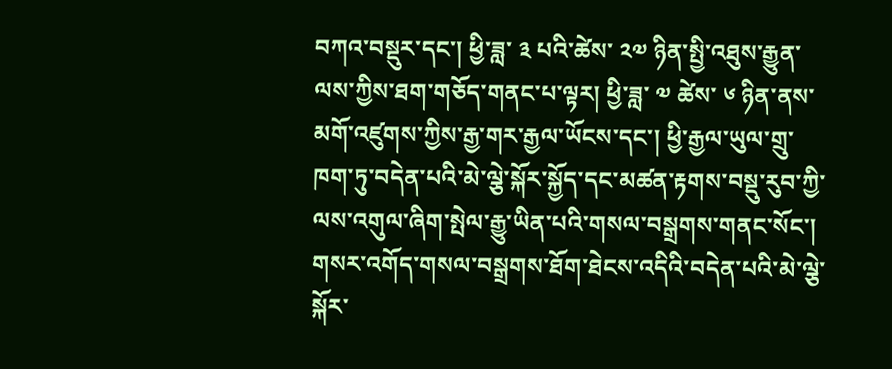བཀའ་བསྡུར་དང་། ཕྱི་ཟླ་ ༣ པའི་ཚེས་ ༢༧ ཉིན་སྤྱི་འཐུས་རྒྱུན་ལས་ཀྱིས་ཐག་གཅོད་གནང་པ་ལྟར། ཕྱི་ཟླ་ ༧ ཚེས་ ༦ ཉིན་ནས་མགོ་འཛུགས་ཀྱིས་རྒྱ་གར་རྒྱལ་ཡོངས་དང་། ཕྱི་རྒྱལ་ཡུལ་གྲུ་ཁག་ཏུ་བདེན་པའི་མེ་ལྕེ་སྐོར་སྐྱོད་དང་མཚན་རྟགས་བསྡུ་རུབ་ཀྱི་ལས་འགུལ་ཞིག་སྤེལ་རྒྱུ་ཡིན་པའི་གསལ་བསྒྲགས་གནང་སོང་།
གསར་འགོད་གསལ་བསྒྲགས་ཐོག་ཐེངས་འདིའི་བདེན་པའི་མེ་ལྕེ་སྐོར་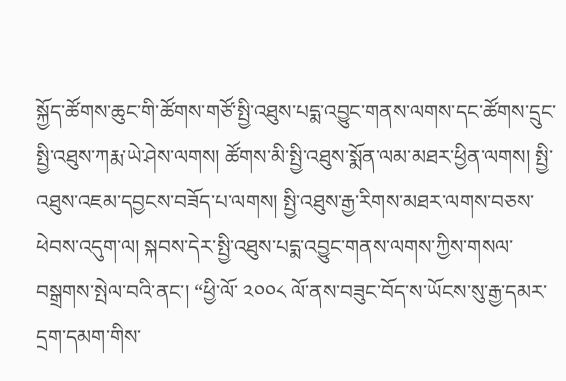སྐྱོད་ཚོགས་ཆུང་གི་ཚོགས་གཙོ་སྤྱི་འཐུས་པདྨ་འབྱུང་གནས་ལགས་དང་ཚོགས་དྲུང་སྤྱི་འཐུས་ཀརྨ་ཡེ་ཤེས་ལགས། ཚོགས་མི་སྤྱི་འཐུས་སྨོན་ལམ་མཐར་ཕྱིན་ལགས། སྤྱི་འཐུས་འཇམ་དབྱངས་བཟོད་པ་ལགས། སྤྱི་འཐུས་རྒྱ་རིགས་མཐར་ལགས་བཅས་ཕེབས་འདུག་ལ། སྐབས་དེར་སྤྱི་འཐུས་པདྨ་འབྱུང་གནས་ལགས་ཀྱིས་གསལ་བསྒྲགས་སྤེལ་བའི་ནང་། “ཕྱི་ལོ་ ༢༠༠༨ ལོ་ནས་བཟུང་བོད་ས་ཡོངས་སུ་རྒྱ་དམར་དྲག་དམག་གིས་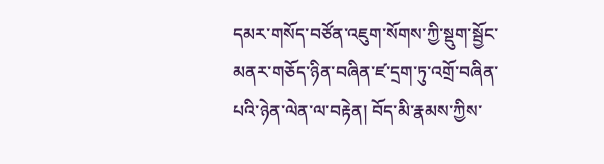དམར་གསོད་བཙོན་འཇུག་སོགས་ཀྱི་སྡུག་སྦྱོང་མནར་གཅོད་ཉིན་བཞིན་ཛ་དྲག་ཏུ་འགྲོ་བཞིན་པའི་ཉེན་ལེན་ལ་བརྟེན། བོད་མི་རྣམས་ཀྱིས་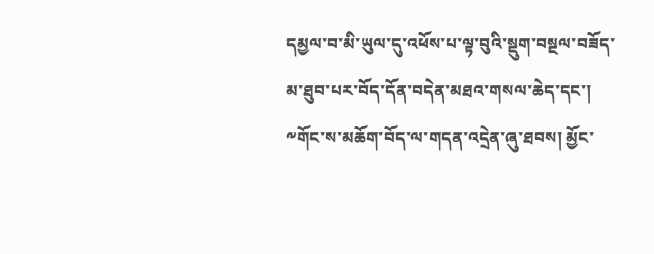དམྱལ་བ་མི་ཡུལ་དུ་འཕོས་པ་ལྟ་བུའི་སྡུག་བསྔལ་བཟོད་མ་ཐུབ་པར་བོད་དོན་བདེན་མཐའ་གསལ་ཆེད་དང་། ༸གོང་ས་མཆོག་བོད་ལ་གདན་འདྲེན་ཞུ་ཐབས། མྱོང་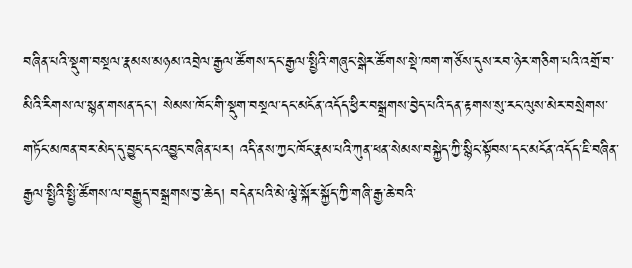བཞིན་པའི་སྡུག་བསྔལ་རྣམས་མཉམ་འབྲེལ་རྒྱལ་ཚོགས་དང་རྒྱལ་སྤྱིའི་གཞུང་སྒེར་ཚོགས་སྡེ་ཁག་གཙོས་དུས་རབ་ཉེར་གཅིག་པའི་འགྲོ་བ་མིའི་རིགས་ལ་སྙན་གསན་དང་། སེམས་ཁོང་གི་སྡུག་བསྔལ་དང་མངོན་འདོད་ཕྱིར་བསྒྲགས་བྱེད་པའི་དན་རྟགས་སུ་རང་ལུས་མེར་བསྲེགས་གཏོང་མཁན་བར་མེད་དུ་བྱུང་དང་འབྱུང་བཞིན་པར། འདི་ནས་ཀྱང་ཁོང་རྣམ་པའི་ཀུན་ཕན་སེམས་བསྐྱེད་ཀྱི་སྙིང་སྟོབས་དང་མངོན་འདོད་ཇི་བཞིན་རྒྱལ་སྤྱིའི་སྤྱི་ཚོགས་ལ་བརྒྱུད་བསྒྲགས་བྱ་ཆེད། བདེན་པའི་མེ་ལྕེ་སྐོར་སྐྱོད་ཀྱི་གཞི་རྒྱ་ཆེ་བའི་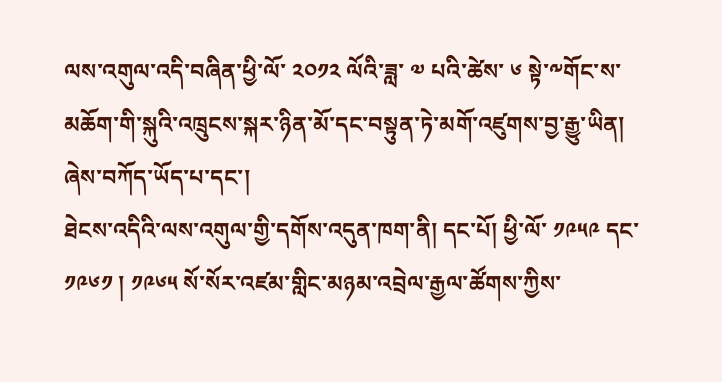ལས་འགུལ་འདི་བཞིན་ཕྱི་ལོ་ ༢༠༡༢ ལོའི་ཟླ་ ༧ པའི་ཚེས་ ༦ སྟེ་༸གོང་ས་མཆོག་གི་སྐུའི་འཁྲུངས་སྐར་ཉིན་མོ་དང་བསྟུན་ཏེ་མགོ་འཛུགས་བྱ་རྒྱུ་ཡིན། ཞེས་བཀོད་ཡོད་པ་དང་།
ཐེངས་འདིའི་ལས་འགུལ་གྱི་དགོས་འདུན་ཁག་ནི། དང་པོ། ཕྱི་ལོ་ ༡༩༥༩ དང་ ༡༩༦༡ ། ༡༩༦༥ སོ་སོར་འཛམ་གླིང་མཉམ་འབྲེལ་རྒྱལ་ཚོགས་ཀྱིས་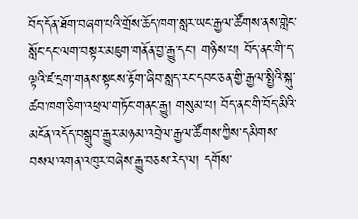བོད་དོན་ཐོག་བཞག་པའི་གྲོས་ཆོད་ཁག་སླར་ཡང་རྒྱལ་ཚོགས་ནས་གླེང་སློང་དང་ལག་བསྟར་མཇུག་གནོན་བྱ་རྒྱུ་དང་། གཉིས་པ། བོད་ནང་གི་ད་ལྟའི་ཛ་དྲག་གནས་སྟངས་རྟོག་ཞིབ་སླད་རང་དབང་ཅན་གྱི་རྒྱལ་སྤྱིའི་སྐུ་ཚབ་ཁག་ཅིག་འཕྲལ་གཏོང་གནང་རྒྱུ། གསུམ་པ། བོད་ནང་གི་བོད་མིའི་མངོན་འདོད་བསྒྲུབ་རྒྱུར་མཉམ་འབྲེལ་རྒྱལ་ཚོགས་ཀྱིས་དམིགས་བསལ་འགན་འཁུར་བཞེས་རྒྱུ་བཅས་རེད་ལ། དགོས་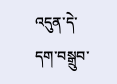འདུན་དེ་དག་བསྒྲུབ་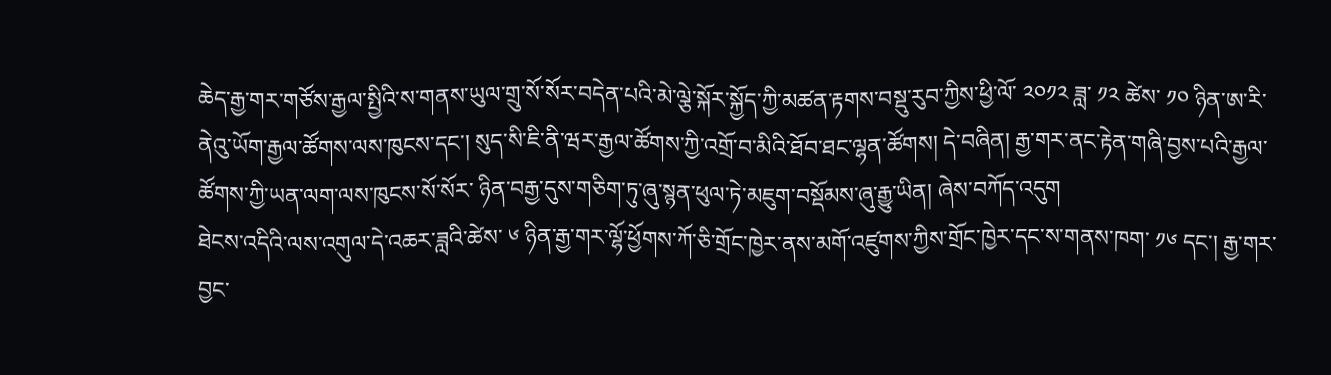ཆེད་རྒྱ་གར་གཙོས་རྒྱལ་སྤྱིའི་ས་གནས་ཡུལ་གྲུ་སོ་སོར་བདེན་པའི་མེ་ལྕེ་སྐོར་སྐྱོད་ཀྱི་མཚན་རྟགས་བསྡུ་རུབ་ཀྱིས་ཕྱི་ལོ་ ༢༠༡༢ ཟླ་ ༡༢ ཚེས་ ༡༠ ཉིན་ཨ་རི་ནེའུ་ཡོག་རྒྱལ་ཚོགས་ལས་ཁུངས་དང་། སུད་སི་ཇི་ནི་ཝར་རྒྱལ་ཚོགས་ཀྱི་འགྲོ་བ་མིའི་ཐོབ་ཐང་ལྷན་ཚོགས། དེ་བཞིན། རྒྱ་གར་ནང་རྟེན་གཞི་བྱས་པའི་རྒྱལ་ཚོགས་ཀྱི་ཡན་ལག་ལས་ཁུངས་སོ་སོར་ ཉིན་བརྒྱ་དུས་གཅིག་ཏུ་ཞུ་སྙན་ཕུལ་ཏེ་མཇུག་བསྡོམས་ཞུ་རྒྱུ་ཡིན། ཞེས་བཀོད་འདུག
ཐེངས་འདིའི་ལས་འགུལ་དེ་འཆར་ཟླའི་ཚེས་ ༦ ཉིན་རྒྱ་གར་ལྷོ་ཕྱོགས་ཀོ་ཅི་གྲོང་ཁྱེར་ནས་མགོ་འཛུགས་ཀྱིས་གྲོང་ཁྱེར་དང་ས་གནས་ཁག་ ༡༦ དང་། རྒྱ་གར་བྱང་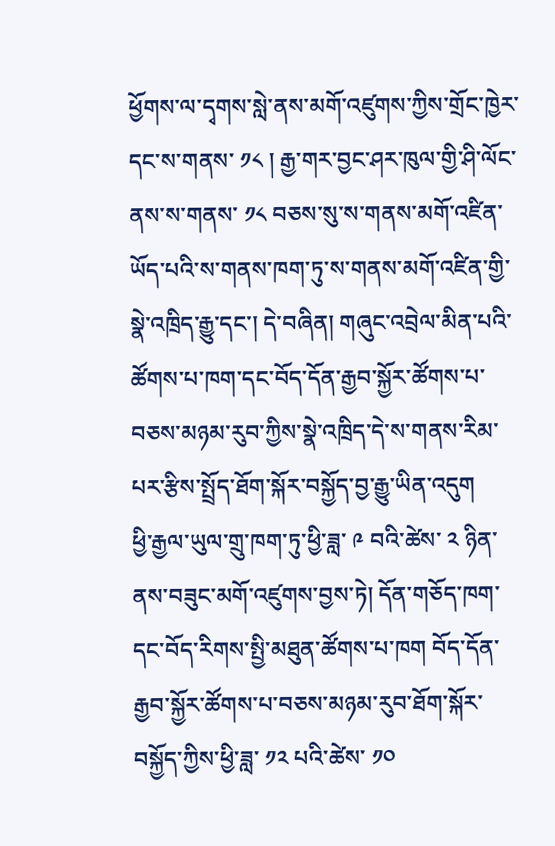ཕྱོགས་ལ་དྭགས་སླེ་ནས་མགོ་འཛུགས་ཀྱིས་གྲོང་ཁྱེར་དང་ས་གནས་ ༡༨ ། རྒྱ་གར་བྱང་ཤར་ཁུལ་གྱི་ཤི་ལོང་ནས་ས་གནས་ ༡༨ བཅས་སུ་ས་གནས་མགོ་འཛིན་ཡོད་པའི་ས་གནས་ཁག་ཏུ་ས་གནས་མགོ་འཛིན་གྱི་སྣེ་འཁྲིད་རྒྱུ་དང་། དེ་བཞིན། གཞུང་འབྲེལ་མིན་པའི་ཚོགས་པ་ཁག་དང་བོད་དོན་རྒྱབ་སྐྱོར་ཚོགས་པ་བཅས་མཉམ་རུབ་ཀྱིས་སྣེ་འཁྲིད་དེ་ས་གནས་རིམ་པར་རྩིས་སྤྲོད་ཐོག་སྐོར་བསྐྱོད་བྱ་རྒྱུ་ཡིན་འདུག
ཕྱི་རྒྱལ་ཡུལ་གྲུ་ཁག་ཏུ་ཕྱི་ཟླ་ ༩ བའི་ཚེས་ ༢ ཉིན་ནས་བཟུང་མགོ་འཛུགས་བྱས་ཏེ། དོན་གཅོད་ཁག་དང་བོད་རིགས་སྤྱི་མཐུན་ཚོགས་པ་ཁག བོད་དོན་རྒྱབ་སྐྱོར་ཚོགས་པ་བཅས་མཉམ་རུབ་ཐོག་སྐོར་བསྐྱོད་ཀྱིས་ཕྱི་ཟླ་ ༡༢ པའི་ཚེས་ ༡༠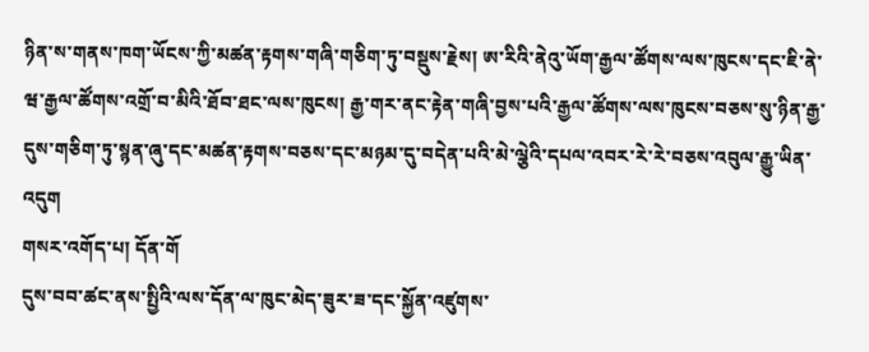ཉིན་ས་གནས་ཁག་ཡོངས་ཀྱི་མཚན་རྟགས་གཞི་གཅིག་ཏུ་བསྡུས་རྗེས། ཨ་རིའི་ནེའུ་ཡོག་རྒྱལ་ཚོགས་ལས་ཁུངས་དང་ཇི་ནེ་ཝ་རྒྱལ་ཚོགས་འགྲོ་བ་མིའི་ཐོབ་ཐང་ལས་ཁུངས། རྒྱ་གར་ནང་རྟེན་གཞི་བྱས་པའི་རྒྱལ་ཚོགས་ལས་ཁུངས་བཅས་སུ་ཉིན་རྒྱ་དུས་གཅིག་ཏུ་སྙན་ཞུ་དང་མཚན་རྟགས་བཅས་དང་མཉམ་དུ་བདེན་པའི་མེ་ལྕེའི་དཔལ་འབར་རེ་རེ་བཅས་འབུལ་རྒྱུ་ཡིན་འདུག
གསར་འགོད་པ། དོན་གོ
དུས་བབ་ཚང་ནས་སྤྱིའི་ལས་དོན་ལ་ཁུང་མེད་ཟུར་ཟ་དང་སྐྱོན་འཛུགས་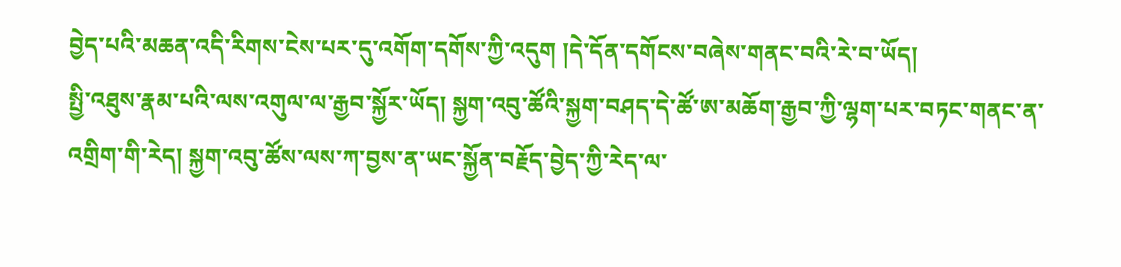བྱེད་པའི་མཆན་འདི་རིགས་ངེས་པར་དུ་འགོག་དགོས་ཀྱི་འདུག །དེ་དོན་དགོངས་བཞེས་གནང་བའི་རེ་བ་ཡོད།
སྤྱི་འཐུས་རྣམ་པའི་ལས་འགུལ་ལ་རྒྱབ་སྐྱོར་ཡོད། སྐྱག་འབུ་ཚོའི་སྐྱག་བཤད་དེ་ཚོ་ཨ་མཆོག་རྒྱབ་ཀྱི་ལྷག་པར་བཏང་གནང་ན་འགྲིག་གི་རེད། སྐྱག་འབུ་ཚོས་ལས་ཀ་བྱས་ན་ཡང་སྐྱོན་བརྗོད་བྱེད་ཀྱི་རེད་ལ་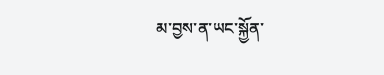མ་བྱས་ན་ཡང་སྐྱོན་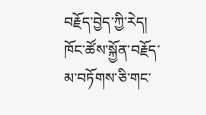བརྗོད་བྱེད་ཀྱི་རེད། ཁོང་ཚོས་སྐྱོན་བརྗོད་མ་བཏོགས་ཅི་གང་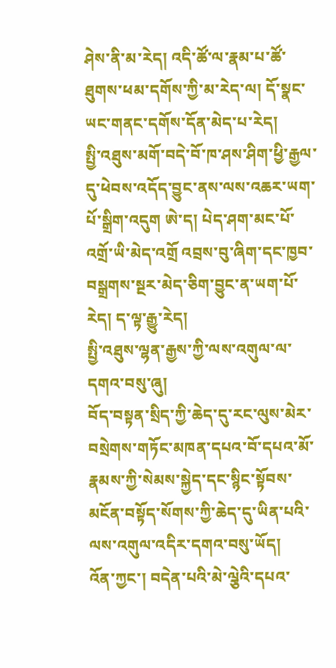ཤེས་ནི་མ་རེད། འདི་ཚོ་ལ་རྣམ་པ་ཚོ་ཐུགས་ཕམ་དགོས་ཀྱི་མ་རེད་ལ། དོ་སྣང་ཡང་གནང་དགོས་དོན་མེད་པ་རེད།
སྤྱི་འཐུས་མགོ་བདེ་བོ་ཁ་ཤས་ཤིག་ཕྱི་རྒྱལ་དུ་ཕེབས་འདོད་བྱུང་ནས་ལས་འཆར་ཡག་པོ་སྒྲིག་འདུག ཨེ་ད། པེད་ཤག་མང་པོ་འགྲོ་ཡི་མེད་འགྲོ འབྲས་བུ་ཞིག་དང་ཁྱབ་བསྒྲགས་སྔར་མེད་ཅིག་བྱུང་ན་ཡག་པོ་རེད། ད་ལྟ་རྒྱུ་རེད།
སྤྱི་འཐུས་ལྷན་རྒྱས་ཀྱི་ལས་འགུལ་ལ་དགའ་བསུ་ཞུ།
བོད་བསྟན་སྲིད་ཀྱི་ཆེད་དུ་རང་ལུས་མེར་བསྲེགས་གཏོང་མཁན་དཔའ་བོ་དཔའ་མོ་རྣམས་ཀྱི་སེམས་སྐྱེད་དང་སྙིང་སྟོབས་མངོན་བསྟོད་སོགས་ཀྱི་ཆེད་དུ་ཡིན་པའི་ལས་འགུལ་འདིར་དགའ་བསུ་ཡོད།
འོན་ཀྱང་། བདེན་པའི་མེ་ལྕེའི་དཔའ་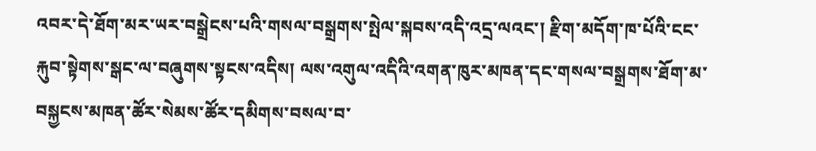འབར་དེ་ཐོག་མར་ཡར་བསྒྲེངས་པའི་གསལ་བསྒྲགས་སྤེལ་སྐབས་འདི་འདྲ་ལའང་། རྫིག་མདོག་ཁ་པོའི་ངང་རྐུབ་སྟེགས་སྒང་ལ་བཞུགས་སྟངས་འདིས། ལས་འགུལ་འདིའི་འགན་ཁུར་མཁན་དང་གསལ་བསྒྲགས་ཐོག་མ་བསྐྱངས་མཁན་ཚོར་སེམས་ཚོར་དམིགས་བསལ་བ་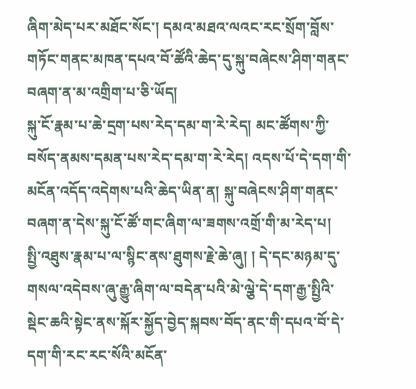ཞིག་མེད་པར་མཐོང་སོང་། དམའ་མཐའ་ལའང་རང་སྲོག་བློས་གཏོང་གནང་མཁན་དཔའ་བོ་ཚོའི་ཆེད་དུ་སྐུ་བཞེངས་ཤིག་གནང་བཞག་ན་མ་འགྲིག་པ་ཅི་ཡོད།
སྐུ་ངོ་རྣམ་པ་ཆེ་དྲག་པས་རེད་དམ་ག་རེ་རེད། མང་ཚོགས་ཀྱི་བསོད་ནམས་དམན་པས་རེད་དམ་ག་རེ་རེད། འདས་པོ་དེ་དག་གི་མངོན་འདོད་འདེགས་པའི་ཆེད་ཡིན་ན། སྐུ་བཞེངས་ཤིག་གནང་བཞག་ན་དེས་སྐུ་ངོ་ཚོ་གང་ཞིག་ལ་ཟགས་འགྲོ་གི་མ་རེད་པ།
སྤྱི་འཐུས་རྣམ་པ་ལ་སྙིང་ནས་ཐུགས་རྗེ་ཆེ་ཞུ། ། དེ་དང་མཉམ་དུ་གསལ་འདེབས་ཞུ་རྒྱུ་ཞིག་ལ་བདེན་པའི་མེ་ལྕེ་དེ་དག་རྒྱ་སྤྱིའི་སྡེང་ཆའི་སྟེང་ནས་སྐོར་སྐྱོད་བྱེད་སྐབས་བོད་ནང་གི་དཔའ་བོ་དེ་དག་གི་རང་རང་སོའི་མངོན་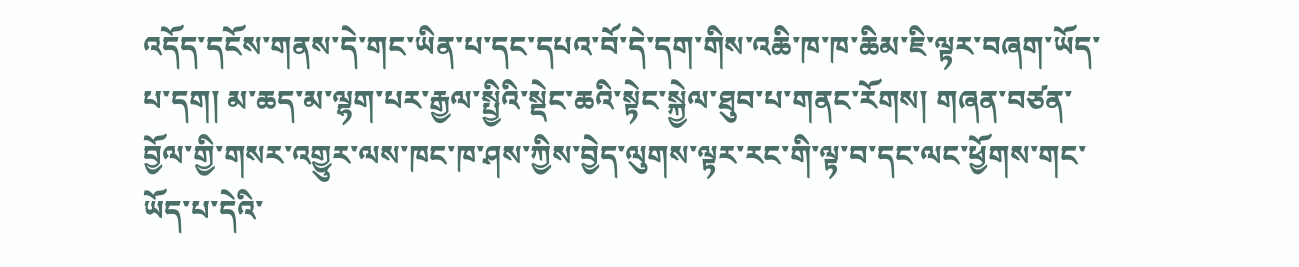འདོད་དངོས་གནས་དེ་གང་ཡིན་པ་དང་དཔའ་བོ་དེ་དག་གིས་འཆི་ཁ་ཁ་ཆིམ་ཇི་ལྟར་བཞག་ཡོད་པ་དག། མ་ཆད་མ་ལྷག་པར་རྒྱལ་སྤྱིའི་སྡེང་ཆའི་སྟེང་སྐྱེལ་ཐུབ་པ་གནང་རོགས། གཞན་བཙན་བྱོལ་གྱི་གསར་འགྱུར་ལས་ཁང་ཁ་ཤས་ཀྱིས་བྱེད་ལུགས་ལྟར་རང་གི་ལྟ་བ་དང་ལང་ཕྱོགས་གང་ཡོད་པ་དེའི་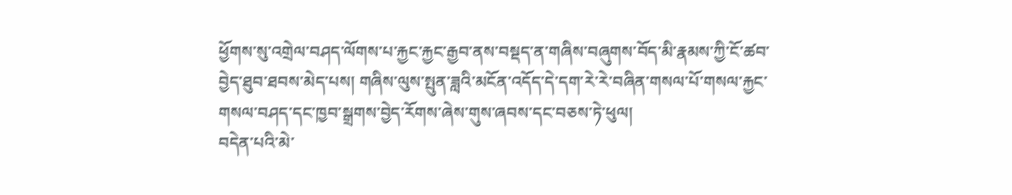ཕྱོགས་སུ་འགྲེལ་བཤད་ལོགས་པ་རྐྱང་རྐྱང་རྒྱབ་ནས་བསྡད་ན་གཞིས་བཞུགས་བོད་མི་རྣམས་ཀྱི་ངོ་ཚབ་བྱེད་ཐུབ་ཐབས་མེད་པས། གཞིས་ལུས་སྤུན་ཟླའི་མངོན་འདོད་དེ་དག་རེ་རེ་བཞིན་གསལ་པོ་གསལ་རྐྱང་གསལ་བཤད་དང་ཁྱབ་སྒྲགས་བྱེད་རོགས་ཞེས་གུས་ཞབས་དང་བཅས་ཏེ་ཕུལ།
བདེན་པའི་མེ་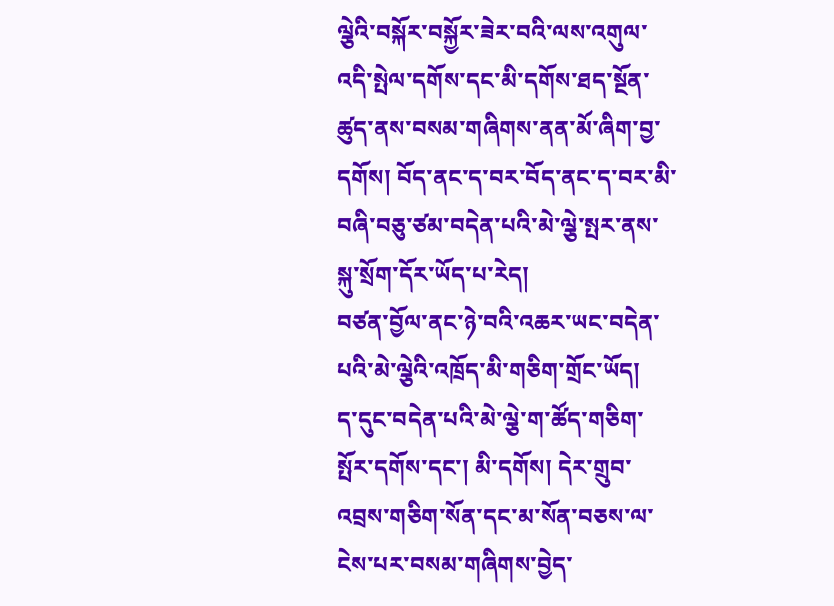ལྕེའི་བསྐོར་བསྐྱོར་ཟེར་བའི་ལས་འགུལ་འདི་སྤེལ་དགོས་དང་མི་དགོས་ཐད་སྔོན་ཚུད་ནས་བསམ་གཞིགས་ནན་མོ་ཞིག་བྱ་དགོས། བོད་ནང་ད་བར་བོད་ནང་ད་བར་མི་བཞི་བཅུ་ཙམ་བདེན་པའི་མེ་ལྕེ་སྤར་ནས་སྐུ་སྲོག་དོར་ཡོད་པ་རེད།
བཙན་བྱོལ་ནང་ཉེ་བའི་འཆར་ཡང་བདེན་པའི་མེ་ལྕེའི་འཁྲོད་མི་གཅིག་གྲོང་ཡོད།
ད་དུང་བདེན་པའི་མེ་ལྕེ་ག་ཚོད་གཅིག་སྤོར་དགོས་དང་། མི་དགོས། དེར་གྲུབ་འབྲས་གཅིག་སོན་དང་མ་སོན་བཅས་ལ་ངེས་པར་བསམ་གཞིགས་བྱེད་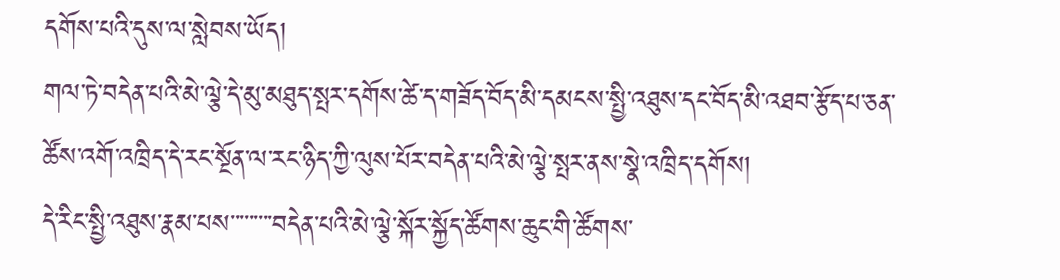དགོས་པའི་དུས་ལ་སླེབས་ཡོད།
གལ་ཏེ་བདེན་པའི་མེ་ལྕེ་དེ་མུ་མཐུད་སྤར་དགོས་ཚེ་ད་གཟོད་བོད་མི་དམངས་སྤྱི་འཐུས་དང་བོད་མི་འཐབ་རྩོད་པ་ཅན་ཚོས་འགོ་འཁྲིད་དེ་རང་སྔོན་ལ་རང་ཉིད་ཀྱི་ལུས་པོར་བདེན་པའི་མེ་ལྕེ་སྤར་ནས་སྣེ་འཁྲིད་དགོས།
དེ་རིང་སྤྱི་འཐུས་རྣམ་པས་་་་་་་་་བདེན་པའི་མེ་ལྕེ་སྐོར་སྐྱོད་ཚོགས་ཆུང་གི་ཚོགས་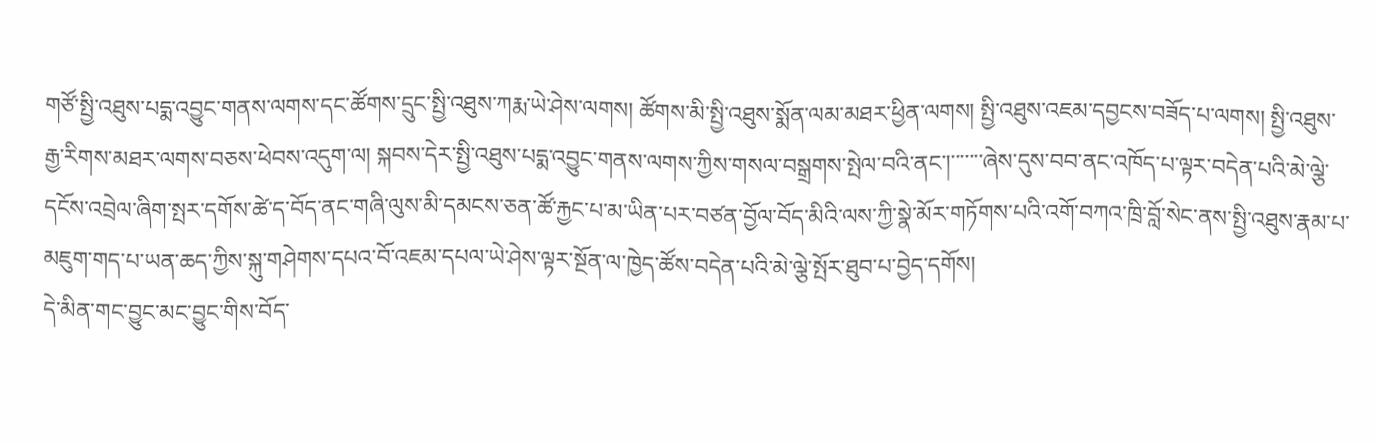གཙོ་སྤྱི་འཐུས་པདྨ་འབྱུང་གནས་ལགས་དང་ཚོགས་དྲུང་སྤྱི་འཐུས་ཀརྨ་ཡེ་ཤེས་ལགས། ཚོགས་མི་སྤྱི་འཐུས་སྨོན་ལམ་མཐར་ཕྱིན་ལགས། སྤྱི་འཐུས་འཇམ་དབྱངས་བཟོད་པ་ལགས། སྤྱི་འཐུས་རྒྱ་རིགས་མཐར་ལགས་བཅས་ཕེབས་འདུག་ལ། སྐབས་དེར་སྤྱི་འཐུས་པདྨ་འབྱུང་གནས་ལགས་ཀྱིས་གསལ་བསྒྲགས་སྤེལ་བའི་ནང་།་་་་་་་ཞེས་དུས་བབ་ནང་འཁོད་པ་ལྟར་བདེན་པའི་མེ་ལྕེ་དངོས་འབྲེལ་ཞིག་སྤར་དགོས་ཚེ་ད་བོད་ནང་གཞི་ལུས་མི་དམངས་ཅན་ཚོ་རྐྱང་པ་མ་ཡིན་པར་བཙན་བྱོལ་བོད་མིའི་ལས་ཀྱི་སྣེ་མོར་གཏོགས་པའི་འགོ་བཀའ་ཁྲི་བློ་སེང་ནས་སྤྱི་འཐུས་རྣམ་པ་མཇུག་གད་པ་ཡན་ཆད་ཀྱིས་སྐུ་གཤེགས་དཔའ་བོ་འཇམ་དཔལ་ཡེ་ཤེས་ལྟར་སྔོན་ལ་ཁྱེད་ཚོས་བདེན་པའི་མེ་ལྕེ་སྤོར་ཐུབ་པ་བྱེད་དགོས།
དེ་མིན་གང་བྱུང་མང་བྱུང་གིས་བོད་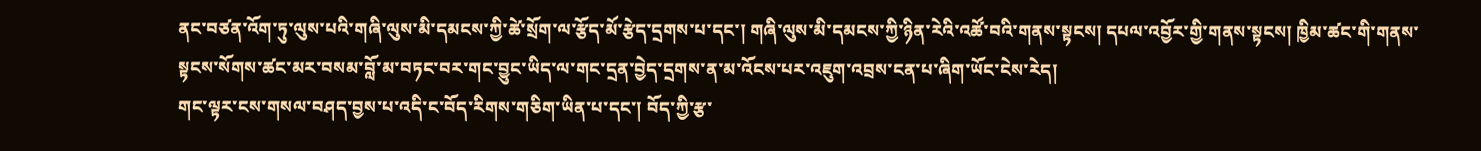ནང་བཙན་འོག་ཏུ་ལུས་པའི་གཞི་ལུས་མི་དམངས་ཀྱི་ཚེ་སྲོག་ལ་རྩོད་མོ་རྩེད་དྲགས་པ་དང་། གཞི་ལུས་མི་དམངས་ཀྱི་ཉིན་རེའི་འཚོ་བའི་གནས་སྟངས། དཔལ་འབྱོར་གྱི་གནས་སྟངས། ཁྱིམ་ཚང་གི་གནས་སྟངས་སོགས་ཚང་མར་བསམ་བློ་མ་བཏང་བར་གང་བྱུང་ཡིད་ལ་གང་དྲན་བྱེད་དྲགས་ན་མ་འོངས་པར་འཇུག་འབྲས་ངན་པ་ཞིག་ཡོང་ངེས་རེད།
གང་ལྟར་ངས་གསལ་བཤད་བྱས་པ་འདི་ང་བོད་རིགས་གཅིག་ཡིན་པ་དང་། བོད་ཀྱི་རྩ་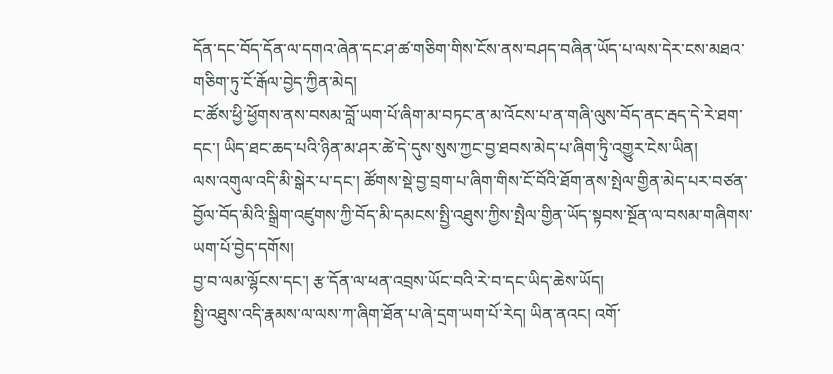དོན་དང་བོད་དོན་ལ་དགའ་ཞེན་དང་ཤ་ཚ་གཅིག་གིས་ངོས་ནས་བཤད་བཞིན་ཡོད་པ་ལས་དེར་ངས་མཐའ་གཅིག་ཏུ་ངོ་རྒོལ་བྱེད་ཀྱིན་མེད།
ང་ཚོས་ཕྱི་ཕྱོགས་ནས་བསམ་བློ་ཡག་པོ་ཞིག་མ་བཏང་ན་མ་འོངས་པ་ན་གཞི་ལུས་བོད་ནང་རྦད་དེ་རེ་ཐག་དང་། ཡིད་ཐང་ཆད་པའི་ཉིན་མ་ཤར་ཚེ་དེ་དུས་སུས་ཀྱང་བྱ་ཐབས་མེད་པ་ཞིག་ཏིུ་འགྱུར་ངེས་ཡིན།
ལས་འགུལ་འདི་མི་སྒེར་པ་དང་། ཚོགས་སྡེ་བྱ་བྲག་པ་ཞིག་གིས་ངོ་བོའི་ཐོག་ནས་སྤེལ་གྱིན་མེད་པར་བཙན་བྱོལ་བོད་མིའི་སྒྲིག་འཛུགས་ཀྱི་བོད་མི་དམངས་སྤྱི་འཐུས་ཀྱིས་སྤཻལ་གྱིན་ཡོད་སྟབས་སྔོན་ལ་བསམ་གཞིགས་ཡག་པོ་བྱེད་དགོས།
བྱ་བ་ལམ་ལྷོངས་དང་། རྩ་དོན་ལ་ཕན་འབྲས་ཡོང་བའི་རེ་བ་དང་ཡིད་ཆེས་ཡོད།
སྤྱི་འཐུས་འདི་རྣམས་ལ་ལས་ཀ་ཞིག་ཐོན་པ་ཞེ་དྲག་ཡག་པོ་རེད། ཡིན་ནའང། འགོ་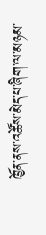ཁྱོན་ནས་འཚོས་མེད་པ་ཞིག་ལ་མཉམ་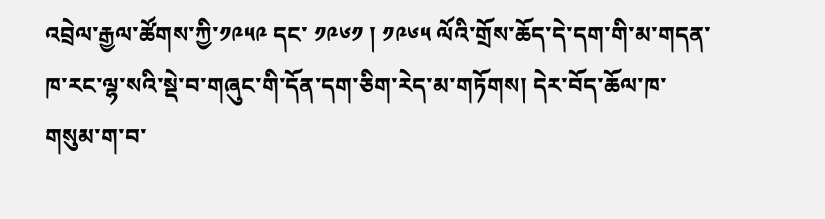འབྲེལ་རྒྱལ་ཚོགས་ཀྱི་༡༩༥༩ དང་ ༡༩༦༡ ། ༡༩༦༥ ལོའི་གྲོས་ཆོད་དེ་དག་གི་མ་གདན་ཁ་རང་ལྷ་སའི་སྡེ་བ་གཞུང་གི་དོན་དག་ཅིག་རེད་མ་གཏོགས། དེར་བོད་ཆོལ་ཁ་གསུམ་ག་བ་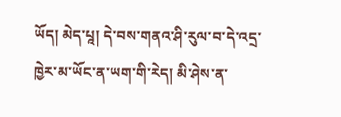ཡོད། མེད་པཱ། དེ་བས་གནའ་ཤི་རུལ་བ་དེ་འདྲ་ཁྱེར་མ་ཡོང་ན་ཡག་གི་རེད། མི་ཤེས་ན་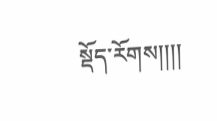སྡོད་རོགས།།།།